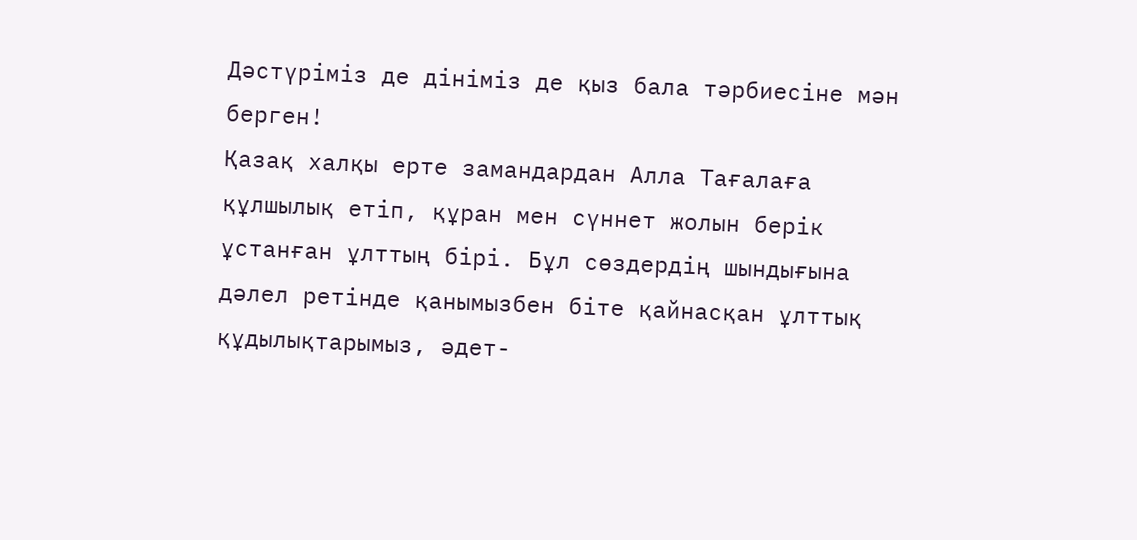Дәстүріміз де дініміз де қыз бала тәрбиесіне мән берген!
Қазақ халқы ерте замандардан Алла Тағалаға құлшылық етіп, құран мен сүннет жолын берік ұстанған ұлттың бірі. Бұл сөздердің шындығына дәлел ретінде қанымызбен біте қайнасқан ұлттық құдылықтарымыз, әдет-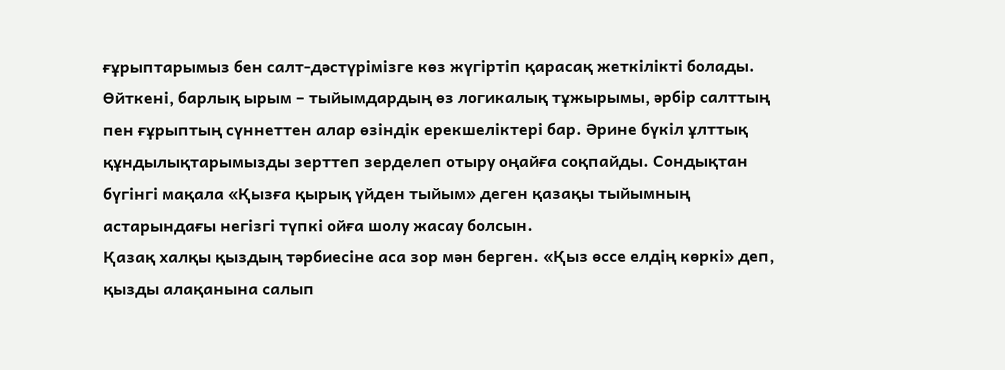ғұрыптарымыз бен салт-дәстүрімізге көз жүгіртіп қарасақ жеткілікті болады. Өйткені, барлық ырым – тыйымдардың өз логикалық тұжырымы, әрбір салттың пен ғұрыптың сүннеттен алар өзіндік ерекшеліктері бар. Әрине бүкіл ұлттық құндылықтарымызды зерттеп зерделеп отыру оңайға соқпайды. Сондықтан бүгінгі мақала «Қызға қырық үйден тыйым» деген қазақы тыйымның астарындағы негізгі түпкі ойға шолу жасау болсын.
Қазақ халқы қыздың тәрбиесіне аса зор мән берген. «Қыз өссе елдің көркі» деп, қызды алақанына салып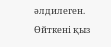әлдилеген. Өйткені қыз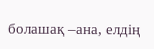болашақ –ана, елдің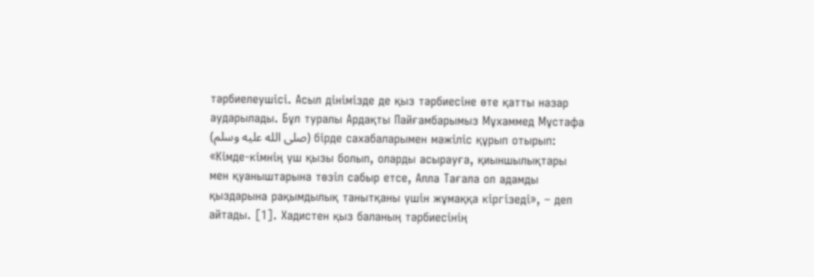тәрбиелеушісі. Асыл дінімізде де қыз тәрбиесіне өте қатты назар аударылады. Бұл туралы Ардақты Пайғамбарымыз Мұхаммед Мұстафа (صلى الله عليه وسلم) бірде сахабаларымен мәжіліс құрып отырып: «Кімде-кімнің үш қызы болып, оларды асырауға, қиыншылықтары мен қуаныштарына төзіп сабыр етсе, Алла Тағала ол адамды қыздарына рақымдылық танытқаны үшін жұмаққа кіргізеді», – деп айтады. [1]. Хадистен қыз баланың тәрбиесінің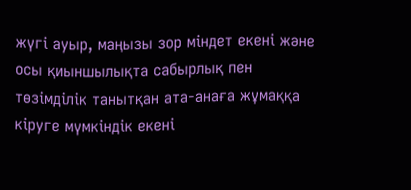жүгі ауыр, маңызы зор міндет екені және осы қиыншылықта сабырлық пен төзімділік танытқан ата-анаға жұмаққа кіруге мүмкіндік екені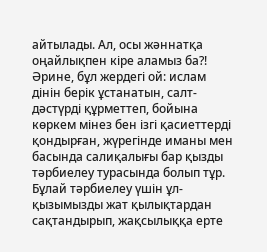айтылады. Ал, осы жәннатқа оңайлықпен кіре аламыз ба?! Әрине, бұл жердегі ой: ислам дінін берік ұстанатын, салт-дәстүрді құрметтеп, бойына көркем мінез бен ізгі қасиеттерді қондырған, жүрегінде иманы мен басында салиқалығы бар қызды тәрбиелеу турасында болып тұр. Бұлай тәрбиелеу үшін ұл-қызымызды жат қылықтардан сақтандырып, жақсылыққа ерте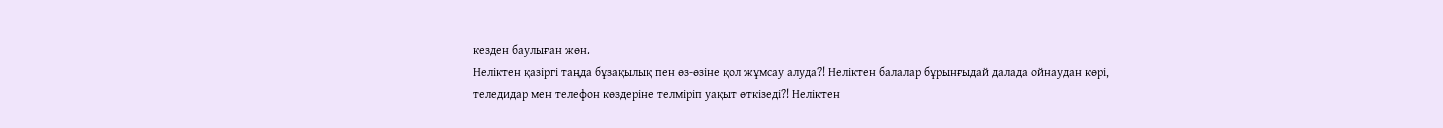кезден баулыған жөн.
Неліктен қазіргі таңда бұзақылық пен өз-өзіне қол жұмсау алуда?! Неліктен балалар бұрынғыдай далада ойнаудан көрі, теледидар мен телефон көздеріне телміріп уақыт өткізеді?! Неліктен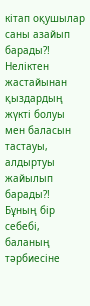кітап оқушылар саны азайып барады?! Неліктен жастайынан қыздардың жүкті болуы мен баласын тастауы, алдыртуы жайылып барады?!
Бұның бір себебі, баланың тәрбиесіне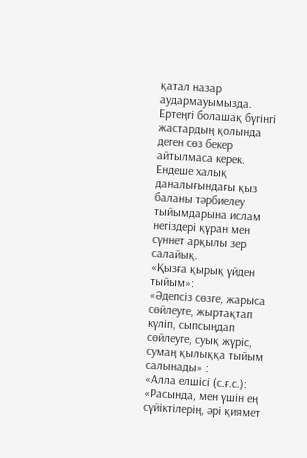қатал назар аудармауымызда. Ертеңгі болашақ бүгінгі жастардың қолында деген сөз бекер айтылмаса керек. Ендеше халық даналығындағы қыз баланы тәрбиелеу тыйымдарына ислам негіздері құран мен сүннет арқылы зер салайық.
«Қызға қырық үйден тыйым»:
«Әдепсіз сөзге, жарыса сөйлеуге, жыртақтап күліп, сыпсыңдап сөйлеуге, суық жүріс, сумаң қылыққа тыйым салынады» :
«Алла елшісі (с.ғ.с.): «Расында, мен үшін ең сүйіктілерің, әрі қиямет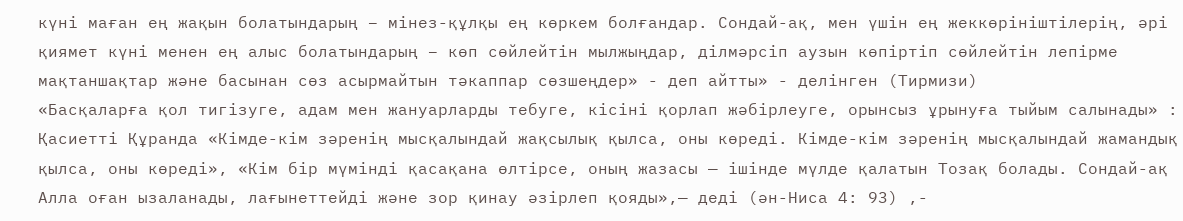күні маған ең жақын болатындарың – мінез-құлқы ең көркем болғандар. Сондай-ақ, мен үшін ең жеккөрініштілерің, әрі қиямет күні менен ең алыс болатындарың – көп сөйлейтін мылжыңдар, ділмәрсіп аузын көпіртіп сөйлейтін лепірме мақтаншақтар және басынан сөз асырмайтын тәкаппар сөзшеңдер» - деп айтты» - делінген (Тирмизи)
«Басқаларға қол тигізуге, адам мен жануарларды тебуге, кісіні қорлап жәбірлеуге, орынсыз ұрынуға тыйым салынады» :
Қасиетті Құранда «Кімде-кім зәренің мысқалындай жақсылық қылса, оны көреді. Кімде-кім зәренің мысқалындай жамандық қылса, оны көреді», «Кім бір мүмінді қасақана өлтірсе, оның жазасы — ішінде мүлде қалатын Тозақ болады. Сондай-ақ Алла оған ызаланады, лағынеттейді және зор қинау әзірлеп қояды»,— деді (ән-Ниса 4: 93) ,-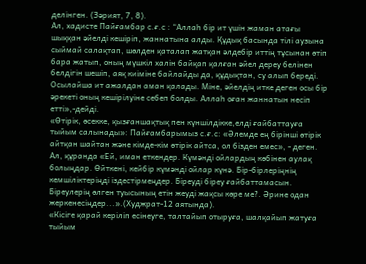делінген. (Зәрият, 7, 8).
Ал, хадисте Пайғамбар с.ғ.с : “Аллаһ бір ит үшін жаман атағы шыққан әйелді кешіріп, жаннатына алды. Құдық басында тілі аузына сыймай салақтап, шөлден қаталап жатқан әлдебір иттің тұсынан өтіп бара жатып, оның мүшкіл халін байқап қалған әйел дереу белінен белдігін шешіп, аяқ киіміне байлайды да, құдықтан, су алып береді. Осылайша ит ажалдан аман қалады. Міне, әйелдің итке деген осы бір әрекеті оның кешірілуіне себеп болды. Аллаһ оған жаннатын несіп етті»,-дейді.
«Өтірік, өсекке, қызғаншақтық пен күншілдікке,елді ғайбаттауға тыйым салынады»: Пайғамбарымыз с.ғ.с: «Әлемде ең бірінші өтірік айтқан шайтан және кімде-кім өтірік айтса, ол бізден емес», - деген. Ал, құранда «Ей, иман еткендер. Күмәнді ойлардың көбінен аулақ болыңдар. Өйткені, кейбір күмәнді ойлар күнә. Бір-бірлеріңнің кемшіліктеріңді іздестірмеңдер. Біреуді біреу ғайбаттамасын. Біреулерің өлген туысының етін жеуді жақсы көре ме?. Әрине одан жеркенесіңдер...».(Худжрат-12 аятында).
«Кісіге қарай керіліп есінеуге, талтайып отыруға, шалқайып жатуға тыйым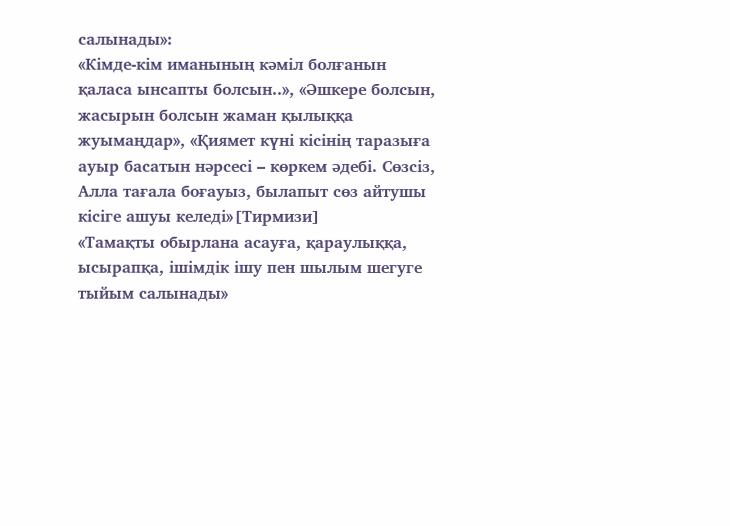салынады»:
«Кімде-кім иманының кәміл болғанын қаласа ынсапты болсын..», «Әшкере болсын, жасырын болсын жаман қылыққа жуымаңдар», «Қиямет күні кісінің таразыға ауыр басатын нәрсесі – көркем әдебі. Сөзсіз, Алла тағала боғауыз, былапыт сөз айтушы кісіге ашуы келеді»[Тирмизи]
«Тамақты обырлана асауға, қараулыққа, ысырапқа, ішімдік ішу пен шылым шегуге тыйым салынады»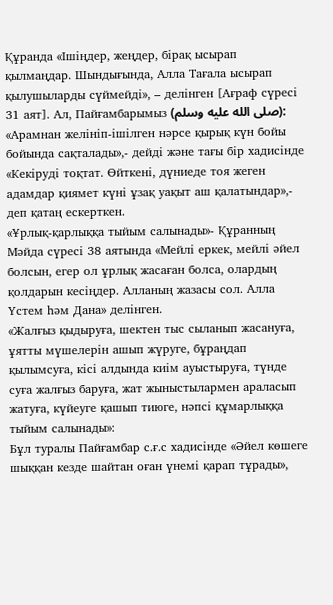Құранда «Ішіңдер, жеңдер, бірақ ысырап қылмаңдар. Шындығында, Алла Тағала ысырап қылушыларды сүймейді», – делінген [Ағраф сүресі 31 аят]. Ал, Пайғамбарымыз (صلى الله عليه وسلم): «Арамнан желініп-ішілген нәрсе қырық күн бойы бойында сақталады»,- дейді және тағы бір хадисінде «Кекіруді тоқтат. Өйткені, дүниеде тоя жеген адамдар қиямет күні ұзақ уақыт аш қалатындар»,- деп қатаң ескерткен.
«Ұрлық-қарлыққа тыйым салынады»- Құранның Мәйда сүресі 38 аятында «Мейлі еркек, мейлі әйел болсын, егер ол ұрлық жасаған болса, олардың қолдарын кесіңдер. Алланың жазасы сол. Алла Үстем һәм Дана» делінген.
«Жалғыз қыдыруға, шектен тыс сыланып жасануға, ұятты мүшелерін ашып жүруге, бұраңдап қылымсуға, кісі алдында киім ауыстыруға, түнде суға жалғыз баруға, жат жыныстылармен араласып жатуға, күйеуге қашып тиюге, нәпсі құмарлыққа тыйым салынады»:
Бұл туралы Пайғамбар с.ғ.с хадисінде «Әйел көшеге шыққан кезде шайтан оған үнемі қарап тұрады»,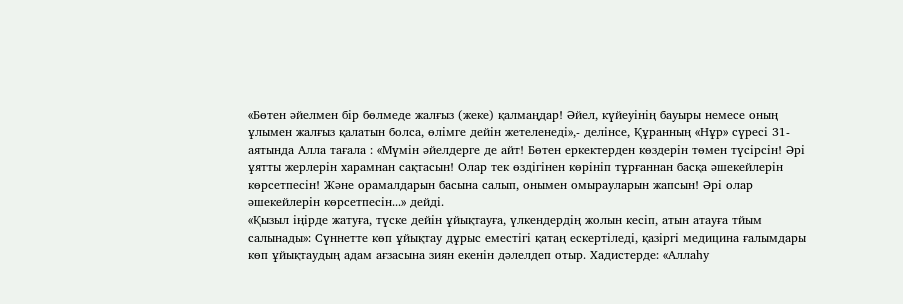«Бөтен әйелмен бір бөлмеде жалғыз (жеке) қалмаңдар! Әйел, күйеуінің бауыры немесе оның ұлымен жалғыз қалатын болса, өлімге дейін жетеленеді»,- делінсе, Құранның «Нұр» сүресі 31-аятында Алла тағала : «Мүмін әйелдерге де айт! Бөтен еркектерден көздерін төмен түсірсін! Әрі ұятты жерлерін харамнан сақтасын! Олар тек өздігінен көрініп тұрғаннан басқа әшекейлерін көрсетпесін! Және орамалдарын басына салып, онымен омырауларын жапсын! Әрі олар әшекейлерін көрсетпесін...» дейді.
«Қызыл іңірде жатуға, түске дейін ұйықтауға, үлкендердің жолын кесіп, атын атауға тйым салынады»: Сүннетте көп ұйықтау дұрыс еместігі қатаң ескертіледі, қазіргі медицина ғалымдары көп ұйықтаудың адам ағзасына зиян екенін дәлелдеп отыр. Хадистерде: «Аллаһу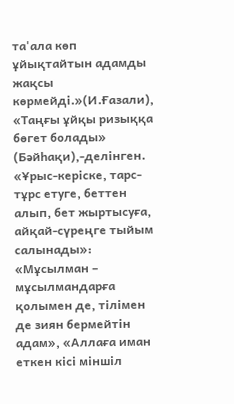та'ала көп ұйықтайтын адамды жақсы көрмейді.»(И.Ғазали), «Таңғы ұйқы ризыққа бөгет болады» (Бәйһақи),-делінген.
«Ұрыс-керіске, тарс-тұрс етуге, беттен алып, бет жыртысуға, айқай-сүреңге тыйым салынады»:
«Мұсылман – мұсылмандарға қолымен де, тілімен де зиян бермейтін адам», «Аллаға иман еткен кісі міншіл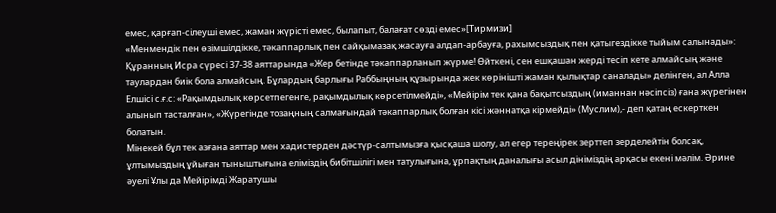емес, қарғап-сілеуші емес, жаман жүрісті емес, былапыт, балағат сөзді емес»[Тирмизи]
«Менмендік пен өзімшілдікке, тәкаппарлық пен сайқымазақ жасауға алдап-арбауға, рахымсыздық пен қатыгездікке тыйым салынады»:
Құранның Исра сүресі 37-38 аяттарында «Жер бетінде тәкаппарланып жүрме! Өйткені, сен ешқашан жерді тесіп кете алмайсың және таулардан биік бола алмайсың. Бұлардың барлығы Раббыңның құзырында жек көрінішті жаман қылықтар саналады» делінген, ал Алла Елшісі с.ғ.с: «Рақымдылық көрсетпегенге, рақымдылық көрсетілмейді», «Мейірім тек қана бақытсыздың (иманнан нәсіпсіз) ғана жүрегінен алынып тасталған», «Жүрегінде тозаңның салмағындай тәкаппарлық болған кісі жәннатқа кірмейді» (Муслим),- деп қатаң ескерткен болатын.
Мінекей бұл тек азғана аяттар мен хадистерден дәстүр-салтымызға қысқаша шолу, ал егер тереңірек зерттеп зерделейтін болсақ, ұлтымыздың ұйыған тыныштығына еліміздің бибітшілігі мен татулығына, ұрпақтың даналығы асыл дініміздің арқасы екені мәлім. Әрине әуелі Ұлы да Мейірімді Жаратушы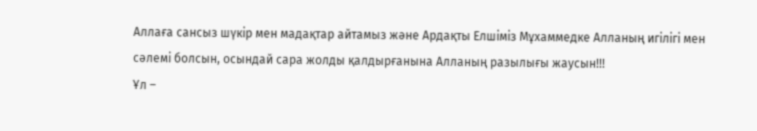Аллаға сансыз шүкір мен мадақтар айтамыз және Ардақты Елшіміз Мұхаммедке Алланың игілігі мен сәлемі болсын, осындай сара жолды қалдырғанына Алланың разылығы жаусын!!!
Ұл –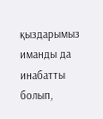қыздарымыз иманды да инабатты болып,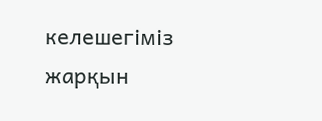келешегіміз жарқын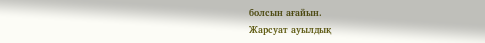болсын ағайын.
Жарсуат ауылдық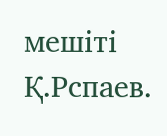мешіті Қ.Рспаев.